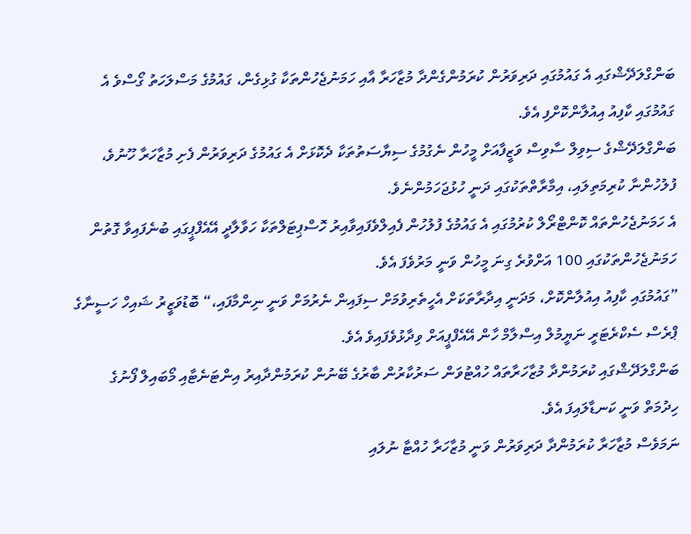ބަންގްލަދޭޝްގައި އެ ގައުމުގައި ދަރިވަރުން ކުރަމުންގެންދާ މުޒާހަރާ އާއި ހަމަނުޖެހުންތަކާ ގުޅިގެން، ގައުމުގެ މަސްލަހަތު ގޯސްވެ އެ ގައުމުގައި ކާފިއު އިއުލާންކޮށްފި އެވެ.
ބަންގްލަދޭޝްގެ ސިވިލް ސާވިސް ވަޒީފާއަށް މީހުން ނެގުމުގެ ސިޔާސަތުތަކާ ދެކޮޅަށް އެ ގައުމުގެ ދަރިވަރުން ފެށި މުޒާހަރާ ހޫނުވެ، ފުލުހުންނާ ކުރިމަތިލައި، އިމާރާތްތަކުގައި ދަނީ ހުޅުޖަހަމުންނެވެ.
އެ ހަމަނުޖެހުންތައް ކޮންޓްރޯލް ކުރުމުގައި އެ ގައުމުގެ ފުލުހުން ފެއިލްވެފައިވާއިރު ހޮސްޕިޓަލްތަކާ ހަވާލާދީ އޭއެފްޕީގައި ބުނެފައިވާ ގޮތުން ހަމަނުޖެހުންތަކުގައި 100 އަށްވުރެ ގިނަ މީހުން ވަނީ މަރުވެފަ އެވެ.
”ގައުމުގައި ކާފިއު އިއުލާންކޮށް، މަދަނީ އިދާރާތަކަށް އެހީތެރިވުމަށް ސިފައިން ނެރުމަށް ވަނީ ނިންމާފައި،“ ބޮޑުވަޒީރު ޝައިހް ހަސީނާގެ ޕްރެސް ސެކްރެޓަރީ ނަޔީމުލް އިސްލާމް ހާން އޭއެފްޕީއަށް ވިދާޅުވެފައިވެ އެވެ.
ބަންގްލަދޭޝްގައި ކުރަމުންދާ މުޒާހަރާތައް ހުއްޓުވަން ސަރުކާރުން ބާރުގެ ބޭނުން ކުރަމުންދާއިރު އިންޓަނެޓާއި މޯބައިލް ފޯނުގެ ހިދުމަތް ވަނީ ކަނޑާލައިފަ އެވެ.
ނަމަވެސް މުޒާހަރާ ކުރަމުންދާ ދަރިވަރުން ވަނީ މުޒާހަރާ ހުއްޓާ ނުލައި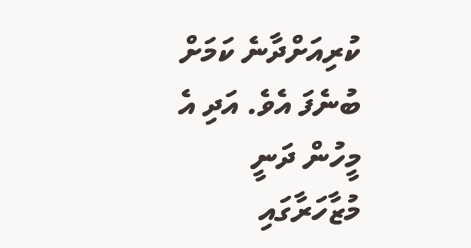ކުރިއަށްދާނެ ކަމަށް ބުނެފަ އެވެ. އަދި އެ މީހުން ދަނީ މުޒާހަރާގައި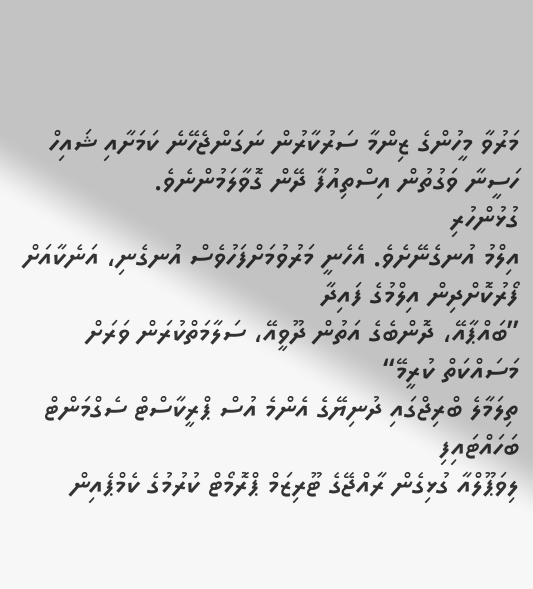މަރުވާ މީހުންގެ ޒިންމާ ސަރުކާރުން ނަގަންޖެހޭނެ ކަމަށާއި ޝައިހް ހަސީނާ ވަގުތުން އިސްތިއުފާ ދޭން ގޮވާލަމުންނެވެ.
ގުޅުންހުރި
އިލްމު އުނގެނޭށެވެ. އެހެނީ މަރުވުމަށްފަހުވެސް އުނގެނި، އަނެކާއަށް ފޯރުކޮށްދިން އިލްމުގެ ފައިދާ
”ބައްޕާއޭ، ދޮންބެގެ އަތުން ދޫވީއޭ، ސަލާމަތްކުރަން ވަރަށް މަސައްކަތް ކުރީމޭ“
ތިލަމާލެ ބްރިޖްގައި ދުނިޔޭގެ އެންމެ އުސް ޕްރީކާސްޓް ސެގްމަންޓް ބަހައްޓައިފި
ލިވަޕޫލްއާ ގުޅިގެން ރާއްޖޭގެ ޓޫރިޒަމް ޕްރޮމޯޓް ކުރުމުގެ ކެމްޕެއިން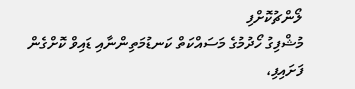ލޯންޗުކޮށްފި
މުޝްފިގު ހޯދުމުގެ މަސައްކަތް ކަނޑުމަތިންނާއި ޑައިވް ކޮށްގެން ފަށައިފި،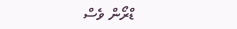ޑްރޯން ވެސް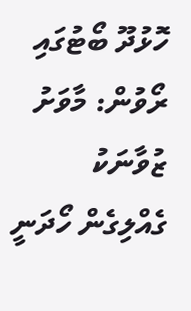ހޮޅުދޫ ބޯޓުގައި ރޯވުން: މާވަށު ޒުވާނަކު ގެއްލިގެން ހޯދަނީ